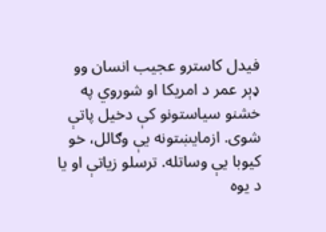فیدل کاسترو عجیب انسان وو ډېر عمر د امریکا او شوروي په خشنو سياستونو کې دخيل پاتې شوی. ازمایښتونه یې وګالل، خو کیوبا یې وساتله. ترسلو زیاتې او یا د یوه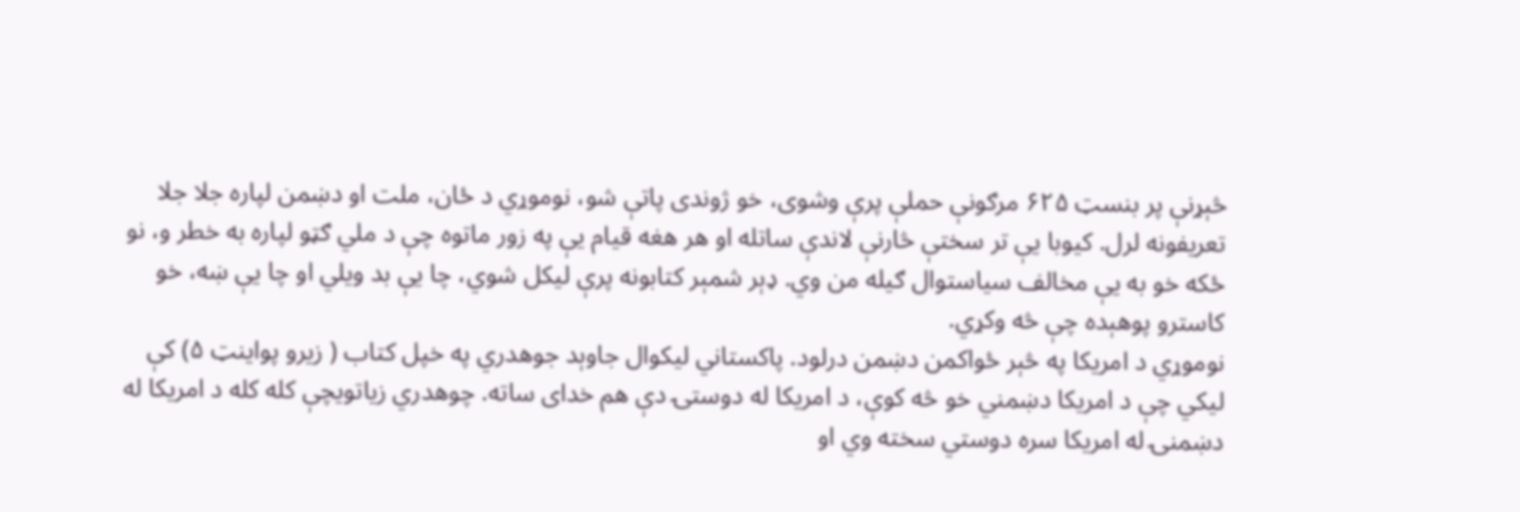څېړنې پر بنسټ ۶۲۵ مرګونې حملې پرې وشوی، خو ژوندی پاتې شو، نوموړي د ځان، ملت او دښمن لپاره جلا جلا تعریفونه لرل. کیوبا یې تر سختې څارنې لاندې ساتله او هر هغه قیام یې په زور ماتوه چې د ملي ګټو لپاره به خطر و، نو ځکه خو به یې مخالف سیاستوال ګیله من وي. ډېر شمېر کتابونه پرې لیکل شوي، چا یې بد ویلي او چا یې ښه، خو کاسترو پوهېده چې څه وکړي.
نوموړي د امریکا په څېر ځواکمن دښمن درلود. پاکستاني لیکوال جاوېد جوهدري په خپل کتاب ( زیرو پواینټ ۵) کې لیکي چې د امریکا دښمني خو څه کوې، د امریکا له دوستۍ دې هم خدای ساته. چوهدري زیاتويچې کله کله د امریکا له دښمنۍ له امریکا سره دوستي سخته وي او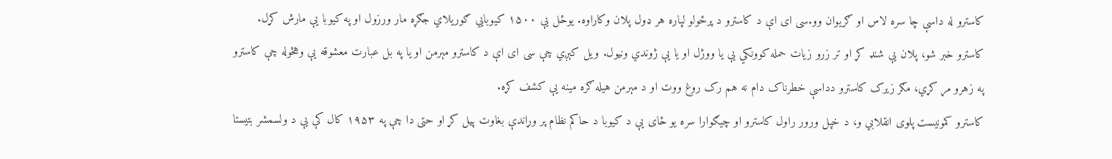کاسترو له داسې چا سره لاس او ګریوان وو.سی ای اې د کاسترو د پرځولو لپاره هر ډول پلان وکاراوه. یوځل یې ۱۵۰۰ کیوبایي ګوریلاي جګړه مار ورزول او په کیوبا یې مارش کړل. کاسترو خبر شو، پلان یې شنډ کړ او تر زرو زیات حمله کوونکي يې یا ووژل او يا یې ژوندي ونیول. ویل کېږي چې سی ای اې د کاسترو مېرمن او یا په بل عبارت معشوقه یې وهڅوله چې کاسترو په زهرو مړ کړي، مګر زیرک کاسترو دداسې خطرناک دام نه هم رک روغ ووت او د مېرمن هیله ګره مینه یې کشف کړه.
کاسترو کمونيست پلوى انقلابي و، د خپل ورور راول کاسترو او چیګوارا سره یو ځای یې د کیوبا د حاکم نظام پر وړاندې بغاوت پیل کړ او حتی دا چې په ۱۹۵۳ کال کې یې د ولسمشر بتیستا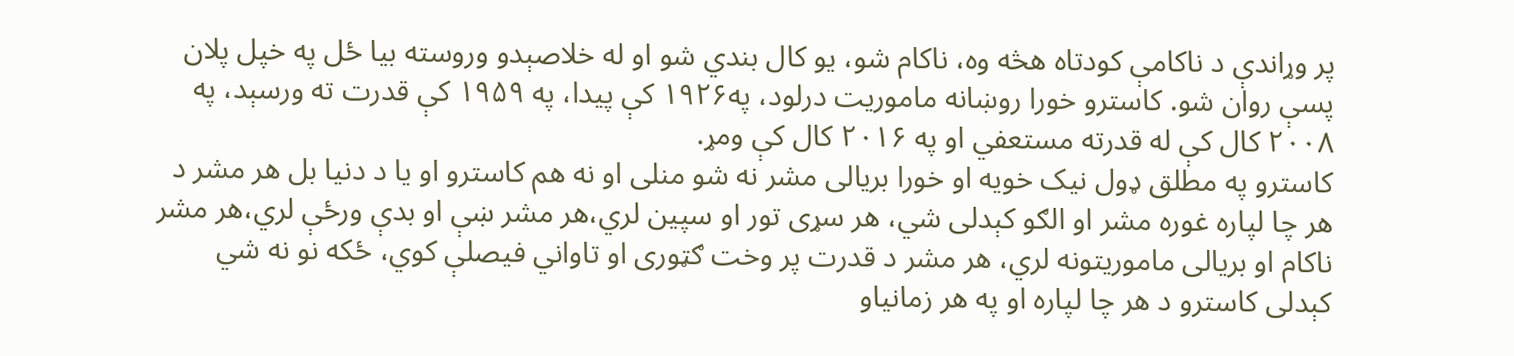پر وړاندې د ناکامې کودتاه هڅه وه، ناکام شو، یو کال بندي شو او له خلاصېدو وروسته بیا ځل په خپل پلان پسې روان شو. کاسترو خورا روښانه ماموریت درلود، په۱۹۲۶ کې پیدا، په ۱۹۵۹ کې قدرت ته ورسېد، په ۲۰۰۸ کال کې له قدرته مستعفي او په ۲۰۱۶ کال کې ومړ.
کاسترو په مطلق ډول نیک خویه او خورا بریالی مشر نه شو منلی او نه هم کاسترو او یا د دنیا بل هر مشر د هر چا لپاره غوره مشر او الګو کېدلی شي، هر سړی تور او سپین لري،هر مشر ښې او بدې ورځې لري،هر مشر ناکام او بریالی ماموریتونه لري، هر مشر د قدرت پر وخت ګټوری او تاواني فیصلې کوي، ځکه نو نه شي کېدلی کاسترو د هر چا لپاره او په هر زمانياو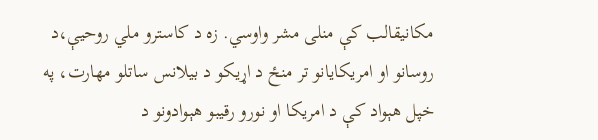مکانيقالب کې منلی مشر واوسي. زه د کاسترو ملي روحیې،د روسانو او امریکایانو تر منځ د اړیکو د بیلانس ساتلو مهارت، په خپل هېواد کې د امریکا او نورو رقیبو هېوادونو د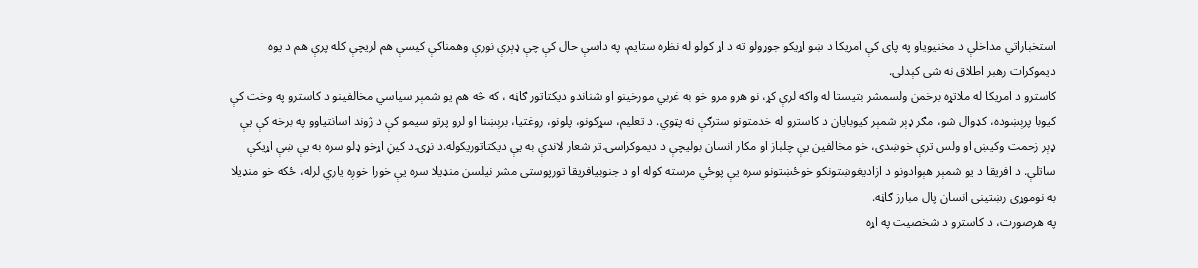استخباراتي مداخلې د مخنیوياو په پای کې امریکا د ښو اړیکو جوړولو ته د اړ کولو له نظره ستایم، په داسې حال کې چې ډېرې نورې وهمناکې کیسې هم لريچې کله پرې هم د یوه دیموکرات رهبر اطلاق نه شی کېدلی.
کاسترو د امریکا له ملاتړه برخمن ولسمشر بتیستا له واکه لرې کړ، نو هرو مرو خو به غربي مورخینو او شناندو دیکتاتور ګاڼه ، که څه هم یو شمېر سیاسي مخالفینو د کاسترو په وخت کې کیوبا پرېښوده، کډوال شو، مګر ډېر شمېر کیوبایان د کاسترو له خدمتونو سترګې نه پټوي. د تعلیم، سړکونو، پلونو، روغتیا، برېښنا او لرو پرتو سیمو کې د ژوند اسانتیاوو په برخه کې یې ډېر زحمت وکیښ او ولس ترې خوښدی، خو مخالفین یې چلباز او مکار انسان بوليچې د دیموکراسۍ تر شعار لاندې به یې دیکتاتوريکوله.د نړۍ د کیڼ اړخو ډلو سره به یې ښې اړيکې ساتلې. د افریقا د یو شمېر هېوادونو د ازاديغوښتونکو خوځښتونو سره یې پوځي مرسته کوله او د جنوبيافریقا تورپوستی مشر نیلسن منډیلا سره یې خورا خوږه یاري لرله، ځکه خو منډیلا به نوموړی رښتينی انسان پال مبارز ګاڼه.
په هرصورت، د کاسترو د شخصیت په اړه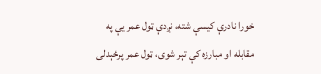خورا نادرې کیسې شته، نږدې ټول عمر یې په مقابله او مبارزه کې تېر شوی، ټول عمر پرځېدلی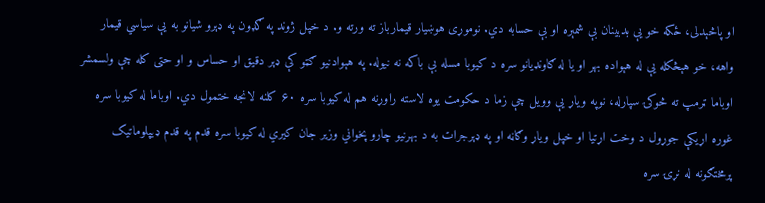او پاڅېدلی، ځکه خو یې بدبینان بې شمېره او بې حسابه دي. نوموړی هوښیار قیمارباز ته ورته و. د خپل ژوند په ګډون په ډېرو شیانو به یې سیاسي قیمار واهه، خو هېڅکله یې له هېواده بهر او یا له ګاونډیانو سره د کیوبا مسله بې باکه نه نیوله. په هېوادنیو ګټو کې ډېر دقیق او حساس و او حتی کله چې ولسمشر اوباما ټرمپ ته څوکۍ سپارله، نوپه ویاړ یې وویل چې زما د حکومت یوه لاسته راوړنه هم له کیوبا سره ۶۰ کلنه لانجه ختمول دي. اوباما له کیوبا سره غوره اړیکې جوړول د وخت اړتیا او خپل ویاړ وګاڼه او په ډېرجرات به د بهرنیو چارو پخواني وزیر جان کیري له کیوبا سره قدم په قدم ډیپلوماتیک پرمختګونه له نړۍ سره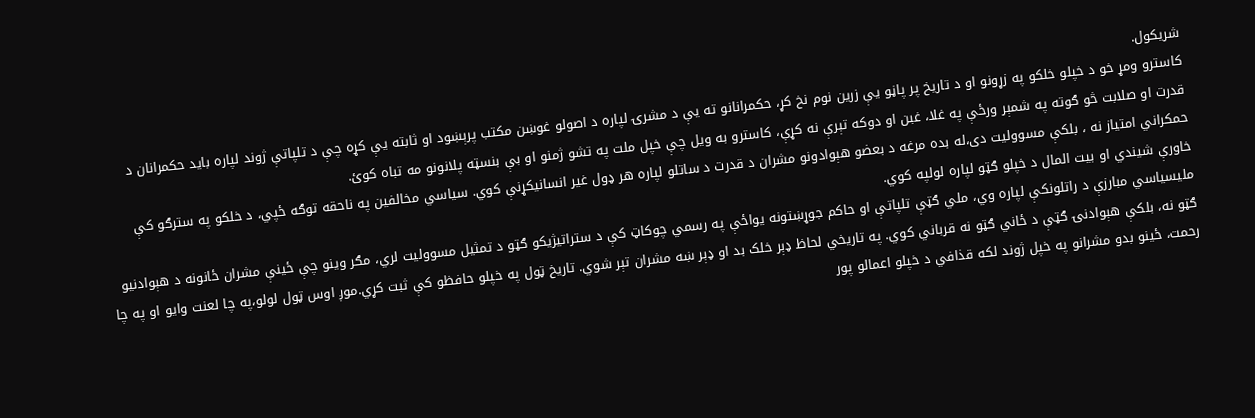شریکول.
کاسترو ومړ خو د خپلو خلکو په زړونو او د تاریخ پر پاڼو یې زرین نوم نخ کړ، حکمرانانو ته یې د مشرۍ لپاره د اصولو غوښن مکتب پرېښود او ثابته یې کړه چې د تلپاتې ژوند لپاره باید حکمرانان د قدرت او صلابت څو ګوته په شمېر ورځې په غلا، غبن او دوکه تېرې نه کړې، کاسترو به ویل چې خپل ملت په تشو ژمنو او بې بنسټه پلانونو مه تباه کوئ.
حمکراني امتیاز نه ، بلکې مسوولیت دی،له بده مرغه د بعضو هېوادونو مشران د قدرت د ساتلو لپاره هر ډول غیر انسانيکړنې کوي. سیاسي مخالفین په ناحقه توګه ځپي، د خلکو په سترګو کې خاورې شیندي او بیت المال د خپلو ګټو لپاره لولپه کوي.
مليسیاسي مبارزې د راتلونکې لپاره وي، ملي ګټې تلپاتې او حاکم جوړښتونه یواځې په رسمي چوکاټ کې د ستراتیژیکو ګټو د تمثیل مسوولیت لري، مګر وینو چې ځينې مشران ځانونه د هېوادنیو ګټو نه، بلکې هېوادنۍ ګټې د ځاني ګټو نه قرباني کوي. په تاریخي لحاظ ډېر خلک بد او ډېر ښه مشران تېر شوي. تاریخ ټول په خپلو حافظو کې ثبت کړي.موږ اوس ټول لولو،په چا لعنت وایو او په چا رحمت، ځينو بدو مشرانو په خپل ژوند لکه قذافي د خپلو اعمالو پور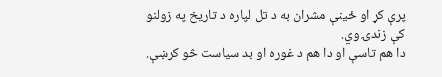پرې کړ او ځينې مشران به د تل لپاره د تاریخ په زولنو کې زندۍ وي.
دا هم تاسې او دا هم د غوره او بد سیاست څو کرښې.